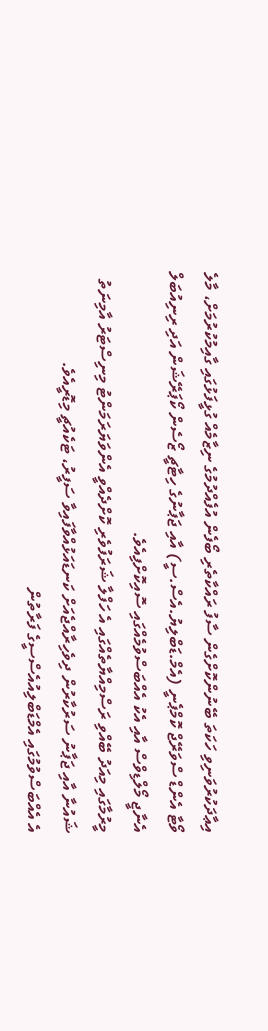އިޢާދަކުރުވަނިވި ހަކަތަ ބޭނުންކޮށްގެން ސާފު ރައްކާތެރި ބޯފެން އުފެއްދުމުގެ ނިޒާމެއް ގުޅީފަޅުގައި ގާއިމުކުރުމަށް، މާލެ ވޯޓާ އެންޑް ސްވަރޭޖް ކޮމްޕެނީ (އެމް.ޑަބްލިޔު.އެސް.ސީ) އާއި ޖަޕާނުގެ ހިޓާޗީ ޒޯސެން ކޯޕަރޭޝަން އަދި ރިނިއުބަލް އެނާޖީ މޯލްޑިވްސް އާއި އެކު އެއްބަސްވުމެއްގައި ސޮއިކޮށްފިއެވެ.
މީރުމާގައި މިއަދު ބޭއްވި ރަސްމިއްޔާތެއްގައި އެ ހަފްލާ ޝަރަފުވެރި ކޮށްދެއްވީ އެންވަޔަރަމަންޓު މިނިސްޓަރު އާމިނަތު ޝައުނާ އާއި ޖަޕާނު ސަރުކާރުން ދިވެހިރާއްޖެއަށް ކަނޑައަޅުއްވާފައިވާ ސަފީރު، ޓަކެއުޗީ މިޑޮރީއެވެ.
އެ އެއްބަސްވުމުގައި އެމްޑަބްލިއުއެސްސީގެ ފަރާތުން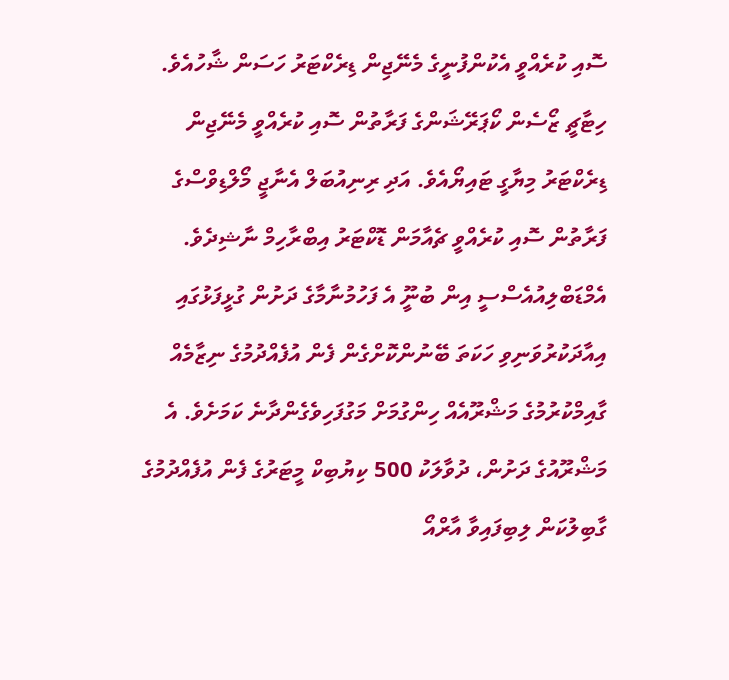ސޮއި ކުރެއްވީ އެކުންފުނީގެ މެނޭޖިން ޑިރެކްޓަރު ހަސަން ޝާހުއެވެ. ހިޓާޗީ ޒޯސެން ކޯޕަރޭޝަންގެ ފަރާތުން ސޮއި ކުރެއްވީ މެނޭޖިން ޑިރެކްޓަރު މިޔާގީ ޓައިޔޯއެވެ. އަދި ރިނިއުބަލް އެނާޖީ މޯލްޑިވްސްގެ ފަރާތުން ސޮއި ކުރެއްވީ ޗެއާމަން ޑޮކްޓަރު އިބްރާހިމް ނާޝިދެވެ.
އެމްޑަބްލިއުއެސްސީ އިން ބުނީޫ އެ ފަހުމުނާމާގެ ދަށުން ގުޅީފަޅުގައި އިއާދަކުރުވަނިވި ހަކަތަ ބޭނުންކޮށްގެން ފެން އުފެއްދުމުގެ ނިޒާމެއް ގާއިމްކުރުމުގެ މަޝްރޫއެއް ހިންގުމަށް މަގުފަހިވެގެންދާނެ ކަމަށެވެ. އެ މަޝްރޫއުގެ ދަށުން، ދުވާލަކު 500 ކިޔުބިކް މީޓަރުގެ ފެން އުފެއްދުމުގެ ގާބިލުކަން ލިބިފައިވާ އާރްއޯ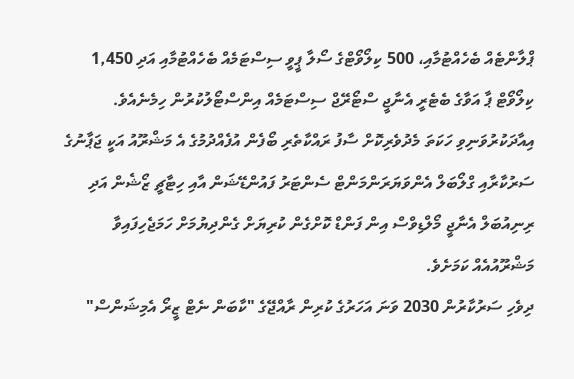ޕްލާންޓެއް ބެހެއްޓުމާއި، 500 ކިލޯވޯޓްގެ ސޯލާ ޕީވީ ސިސްޓަމެއް ބެހެއްޓުމާއި އަދި 1,450 ކިލޯވޯޓް ޕާ އަވާގެ ބެޓެރީ އެނާޖީ ސްޓޯރޭޖް ސިސްޓަމެއް އިންސްޓޯލުކުރުން ހިމެނެއެވެ.
އިއާދަކުރުވަނިވި ހަކަތަ މެދުވެރިކޮށް ސާފު ރައްކާތެރި ބޯފެން އުފެއްދުމުގެ އެ މަޝްރޫއު އަކީ ޖަޕާނުގެ ސަރުކާރާއި ގްލޯބަލް އެންވަޔަރަންމަންޓް ސެންޓަރު ފައުންޑޭޝަން އާއި ހިޓާޗީ ޒޯޝެން އަދި ރިނިއުބަލް އެނާޖީ މޯލްޑިވްސް އިން ފަންޑް ކޮށްގެން ކުރިޔަށް ގެންދިޔުމަށް ހަމަޖެހިފައިވާ މަޝްރޫއުއެއް ކަމަށެވެ.
ދިވެހި ސަރުކާރުން 2030 ވަނަ އަހަރުގެ ކުރިން ރާއްޖޭގެ "ކާބަން ނެޓް ޒީރޯ އެމިޝަންސް"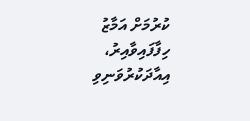ކުރުމަށް އަމާޒު ހިފާފައިވާއިރު، އިއާދަކުރުވަނިވި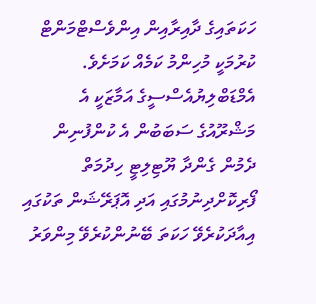ހަކަތައިގެ ދާއިރާއިން އިންވެސްޓްމަންޓް ކުރުމަކީ މުހިންމު ކަމެއް ކަމަށެވެ.
އެމްޑަބްލިޔުއެސްސީގެ އަމާޒަކީ އެ މަޝްރޫއުގެ ސަބަބުން އެ ކުންފުނިން ދެމުން ގެންދާ ޔޫޓިލިޓީ ހިދުމަތް ފޯރިކޮށްދިނުމުގައި އަދި އޮޕަރޭޝަން ތަކުގައި އިއާދަކުރެވޭ ހަކަތަ ބޭނުންކުރެވޭ މިންވަރު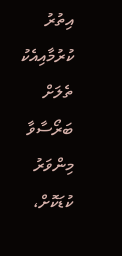އިތުރު ކުރުމާއިއެކު ތެލަށް ބަރޯސާވާ މިންވަރު ކުޑަކޮށް،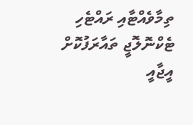ތިމާވެއްޓާއި ރައްޓެހި ޓެކްނޮލޮޖީ ތައާރަފުކޮށް އީޖާއީ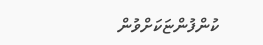ކުންފުންޏަކަށްވުން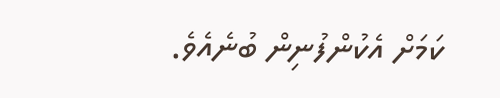ކަމަށް އެކުންފުނިން ބުނެއެވެ.